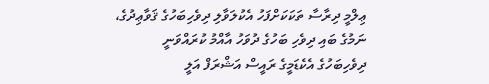ޢިލްމީ ދިރާސާ ތަކަކަށްފަހު އެކުލަވާލި ދިވެހިބަހުގެ ޤަވާޢިދުގެ، ނަމުގެ ބައި ދިވެހި ބަހުގެ ދުވަހު އާއްމު ކުރައްވަނީ
ދިވެހިބަހުގެ އެކެޑަމީގެ ރައީސް އަޝްރަފް އަލީ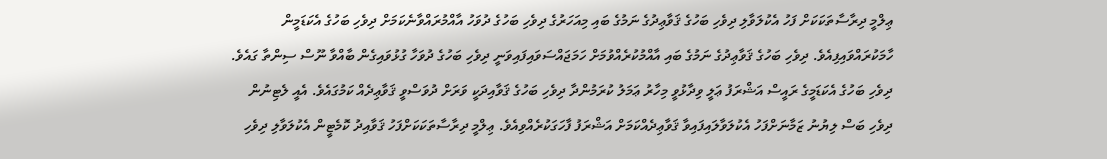ޢިލްމީ ދިރާސާތަކަކަށް ފަހު އެކުލަވާލި ދިވެހި ބަހުގެ ޤަވާޢިދުގެ ނަމުގެ ބައި މިއަހަރުގެ ދިވެހި ބަހުގެ ދުވަހު އާއްމުރައްވާނެކަމަށް ދިވެހި ބަހުގެ އެކަޑަމީން ހާމަކުރައްވައިފިއެވެ. ދިވެހި ބަހުގެ ޤަވާޢިދުގެ ނަމުގެ ބައި އާއްމުކުރެއްވުމަށް ހަމަޖައްސަވައިފައިވަނީ ދިވެހި ބަހުގެ ދުވަހާ ގުޅުވައިގެން ބާއްވާ ނޫސް ސިންތާ ގައެވެ.
ދިވެހި ބަހުގެ އެކަޑަމީގެ ރައީސް އަޝްރަފު ޢަލީ ވިދާޅުވީ މިހާރު ޢަމަލު ކުރަމުންދާ ދިވެހި ބަހުގެ ޤަވާއިދަކީ ވަރަށް ދުވަސްވީ ޤަވާޢިދެއް ކަމުގައެވެ. އެއީ ލެޓިނުން ދިވެހި ބަސް ލިޔުނު ޒަމާނަށްފަހު އެކުލަވާލައިފައިވާ ޤަވާޢިދެއްކަމަށް އަޝްރަފު ފާހަގަކުރެއްވިއެވެ. ޢިލްމީ ދިރާސާތަކަކަށްފަހު ޤަވާއިދު ކޮމެޓީން އެކުލަވާލި ދިވެހި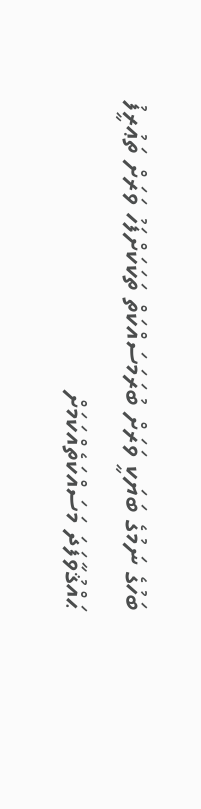ބަހުގެ ނަމުގެ ބަޔަކީ ވަރަށް ބުރަމަސައްކަތް ތަކަކަށްފަހު ވަރަށް ތަޢުރީފު ޙައްޤުވާފަދަ މަސައްކަތެއްކަމަށް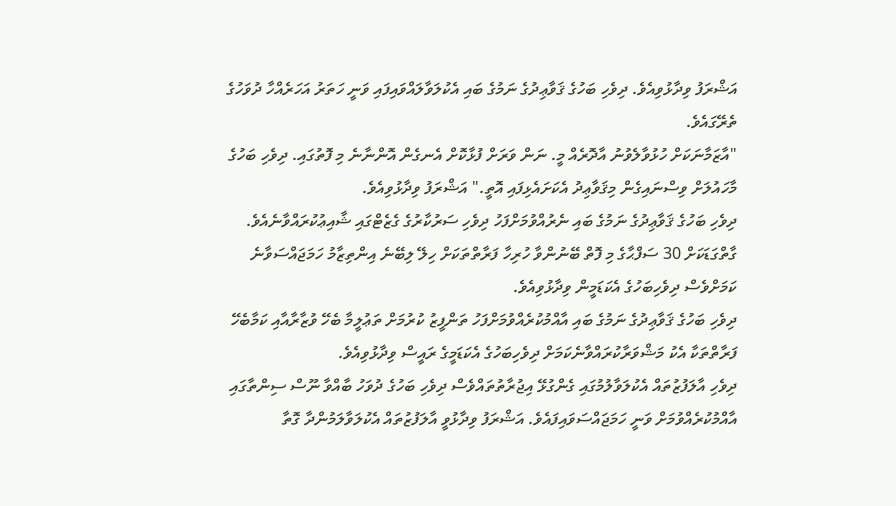އަޝްރަފު ވިދާޅުވިއެވެ. ދިވެހި ބަހުގެ ޤަވާޢިދުގެ ނަމުގެ ބައި އެކުލަވާލައްވައިފައި ވަނީ ހަތަރު އަހަރެއްހާ ދުވަހުގެ ތެރޭގައެވެ.
"އާޒަމާނަކަށް ހުޅުވާލެވުނު އާދޮރެއް މީ. ނަން ވަރަށް ފުޅާކޮށް އެނގެން އޮންނާނެ މި ފޮތުގައި. ދިވެހި ބަހުގެ މާހައުލަށް ވިސްނައިގެން މިޤަވާޢިދު އެކަށައެޅިފައި އޮތީ." އަޝްރަފު ވިދާޅުވިއެވެ.
ދިވެހި ބަހުގެ ޤަވާޢިދުގެ ނަމުގެ ބައި ނެރުއްވުމަށްފަހު ދިވެހި ސަރުކާރުގެ ގެޒެޓްގައި ޝާއިޢުކުރައްވާނެއެވެ. ގާތްގަޑަކަށް 30 ސަފްޙާގެ މި ފޮތް ބޭނުންވާ ހުރިހާ ފަރާތްތަކަށް ހިލޭ ލިބޭނެ އިންތިޒާމު ހަމަޖައްސަވާނެ ކަމަށްވެސް ދިވެހިބަހުގެ އެކަޑަމީން ވިދާޅުވިއެވެ.
ދިވެހި ބަހުގެ ޤަވާޢިދުގެ ނަމުގެ ބައި އާއްމުކުރެއްވުމަށްފަހު ތަންފީޒު ކުރުމަށް ތަޢުލީމާ ބެހޭ ވުޒާރާއާއި ކަމާބެހޭ ފަރާތްތަކާ އެކު މަޝްވަރާކުރައްވާނެކަމަށް ދިވެހިބަހުގެ އެކަޑަމީގެ ރައީސް ވިދާޅުވިއެވެ.
ދިވެހި އާލަފުޒުތައް އެކުލަވާލުމުގައި ގެންގުޅޭ އިޖުރާތުތައްވެސް ދިވެހި ބަހުގެ ދުވަހު ބާއްވާ ނޫސް ސިންތާގައި އާއްމުކުރެއްވުމަށް ވަނީ ހަމަޖައްސަވައިފައެވެ. އަޝްރަފު ވިދާޅުވީ އާލަފުޒުތައް އެކުލަވާލަމުންދާ ގޮތާ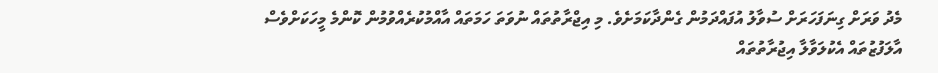މެދު ވަރަށް ގިނަފަހަރަށް ސުވާލު އުފައްދަމުން ގެންދާކަމަށެވެ. މި އިޖްރާތުތައް ނުވަތަ ހަމަތައް އާއްމުކުރެއްވުމުން ކޮންމެ މީހަކަށްވެސް އާލަފުޒުތައް އެކުލަވާލާ އިޖުރާތުތައް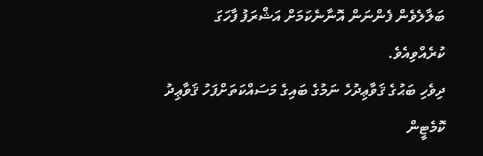ބަލާލެވެން ފެންނަން އޮނާނެކަމަށް އަޝްރަފު ފާހަގަ ކުރެއްވިއެވެ.
ދިވެހި ބަޙުގެ ޤަވާޢިދުހެ ނަމުގެ ބައިގެ މަސައްކަތަށްފަހު ޤަވާޢިދު ކޮމެޓީން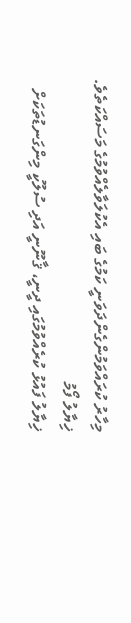މިހާރު ކުރައްވަމުންގެންދަވަނީ ކަމުގެ ބައި އެކުލަވާލެއްވުމުގެ މަސައްކަތެވެ.
ޚިޔާލު ފޯމު
ޚިޔާލު ފައުޅު ކުރެއްވުމުގައި ދީނީ، ޤާނޫނީ އަދި ސުލޫކީ މިންގަނޑުތަކަށް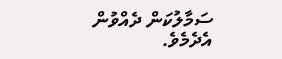ސަމާލުކަން ދެއްވުން އެދެމެވެ.